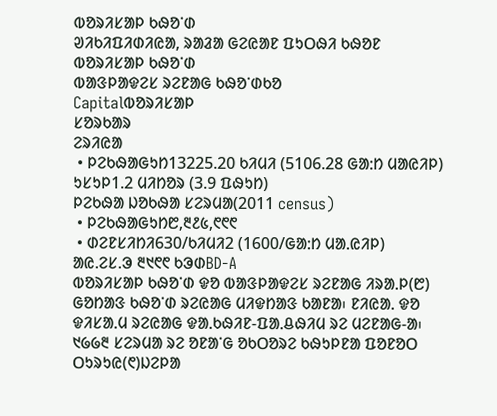ᱵᱚᱨᱤᱥᱟᱞ ᱠᱷᱚᱸᱰ
ᱣᱤᱠᱤᱯᱤᱰᱤᱭᱟ, ᱨᱟᱲᱟ ᱜᱮᱭᱟᱱ ᱯᱩᱛᱷᱤ ᱠᱷᱚᱱ
ᱵᱚᱨᱤᱥᱟᱞ ᱠᱷᱚᱸᱰ
ᱵᱟᱝᱞᱟᱫᱮᱥ ᱨᱮᱱᱟᱜ ᱠᱷᱚᱸᱰᱠᱚ
Capitalᱵᱚᱨᱤᱥᱟᱞ
ᱥᱚᱨᱠᱟᱨ
ᱮᱨᱤᱭᱟ
 • ᱞᱮᱠᱷᱟᱜᱩᱴ13225.20 ᱠᱤᱢᱤ (5106.28 ᱜᱟᱺᱴ ᱢᱟᱭᱤᱞ)
ᱩᱥᱩᱞ1.2 ᱢᱤᱴᱚᱨ (3.9 ᱯᱷᱩᱴ)
ᱞᱮᱠᱷᱟ ᱡᱚᱠᱷᱟ ᱥᱮᱨᱢᱟ(2011 census)
 • ᱞᱮᱠᱷᱟᱜᱩᱴ᱘,᱓᱒᱕,᱖᱖᱖
 • ᱰᱮᱱᱥᱤᱴᱤ630/ᱠᱤᱢᱤ2 (1600/ᱜᱟᱺᱴ ᱢᱟᱹᱭᱤᱞ)
ᱟᱭ.ᱮᱥ.ᱳ ᱓᱑᱖᱖ ᱠᱳᱰBD-A
ᱵᱚᱨᱤᱥᱟᱞ ᱠᱷᱚᱸᱰ ᱫᱚ ᱵᱟᱝᱞᱟᱫᱮᱥ ᱨᱮᱱᱟᱜ ᱤᱨᱟᱹᱞ(᱘) ᱜᱚᱴᱟᱝ ᱠᱷᱚᱸᱰ ᱨᱮᱭᱟᱜ ᱢᱤᱫᱴᱟᱝ ᱠᱟᱱᱟ᱾ ᱱᱤᱭᱟᱹ ᱫᱚ ᱫᱤᱥᱟᱹᱢ ᱨᱮᱭᱟᱜ ᱫᱟᱹᱠᱷᱤᱱ-ᱯᱟᱹᱪᱷᱤᱢ ᱨᱮ ᱢᱮᱱᱟᱜ-ᱟ᱾ ᱑᱙᱙᱓ ᱥᱮᱨᱢᱟ ᱨᱮ ᱚᱱᱟᱸᱜ ᱚᱠᱛᱚᱨᱮ ᱠᱷᱩᱞᱱᱟ ᱯᱚᱱᱚᱛ ᱛᱩᱨᱩᱭ(᱖)ᱡᱮᱞᱟ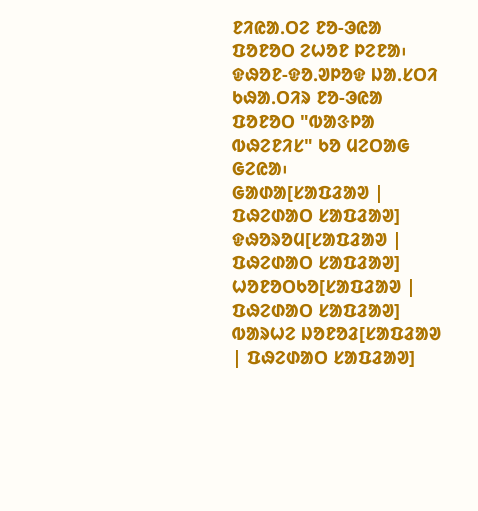ᱱᱤᱭᱟᱹᱛᱮ ᱱᱚ-ᱳᱭᱟ ᱯᱚᱱᱚᱛ ᱮᱦᱚᱱ ᱞᱮᱱᱟ᱾ ᱫᱷᱚᱱ-ᱫᱚᱹᱣᱞᱚᱫ ᱡᱟᱹᱥᱛᱤ ᱠᱷᱟᱹᱛᱤᱨ ᱱᱚ-ᱳᱭᱟ ᱯᱚᱱᱚᱛ "ᱵᱟᱝᱞᱟ ᱵᱷᱮᱱᱤᱥ" ᱠᱚ ᱢᱮᱛᱟᱜ ᱜᱮᱭᱟ᱾
ᱜᱟᱰᱟ[ᱥᱟᱯᱲᱟᱣ | ᱯᱷᱮᱰᱟᱛ ᱥᱟᱯᱲᱟᱣ]
ᱫᱷᱚᱨᱚᱢ[ᱥᱟᱯᱲᱟᱣ | ᱯᱷᱮᱰᱟᱛ ᱥᱟᱯᱲᱟᱣ]
ᱦᱚᱱᱚᱛᱠᱚ[ᱥᱟᱯᱲᱟᱣ | ᱯᱷᱮᱰᱟᱛ ᱥᱟᱯᱲᱟᱣ]
ᱵᱟᱨᱦᱮ ᱡᱚᱱᱚᱲ[ᱥᱟᱯᱲᱟᱣ | ᱯᱷᱮᱰᱟᱛ ᱥᱟᱯᱲᱟᱣ]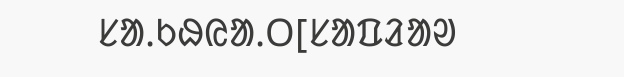ᱥᱟᱹᱠᱷᱭᱟᱹᱛ[ᱥᱟᱯᱲᱟᱣ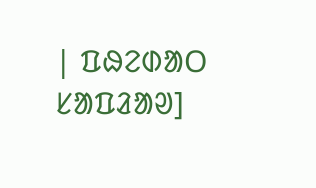| ᱯᱷᱮᱰᱟᱛ ᱥᱟᱯᱲᱟᱣ]